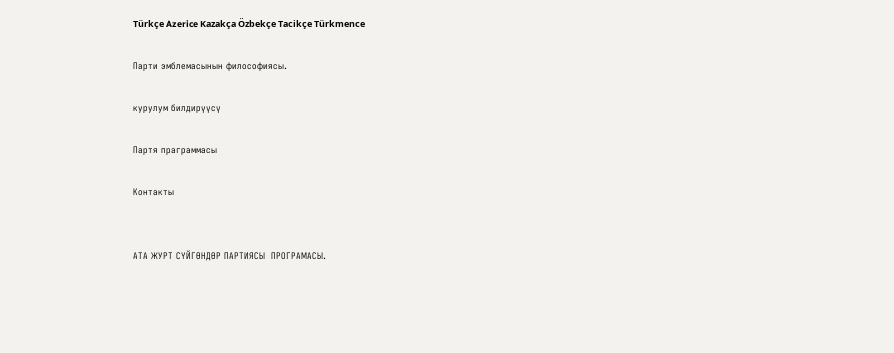Türkçe Azerice Kazakça Özbekçe Tacikçe Türkmence

Парти эмблемасынын философиясы.

курулум билдирүүсү

Партя праграммасы

Контакты


АТА ЖУРТ СҮЙГӨНДӨР ПАРТИЯСЫ  ПРОГРАМАСЫ.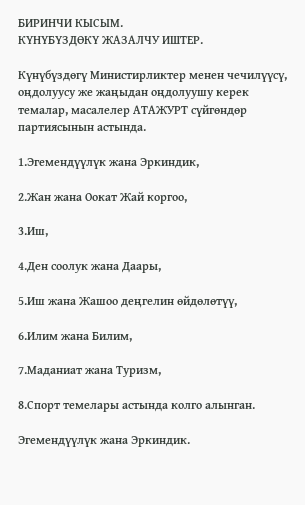БИРИНЧИ КЫСЫМ.
КҮНҮБҮЗДӨКҮ ЖАЗАЛЧУ ИШТЕР.

Күнүбүздөгү Министирликтер менен чечилүүсү, оңдолуусу же жаңыдан оңдолуушу керек темалар, масалелер АТАЖУРТ сүйгөндөр партиясынын астында.

1.Эгемендүүлүк жана Эркиндик,

2.Жан жана Оокат Жай коргоо,

3.Иш,

4.Ден соолук жана Даары,

5.Иш жана Жашоо деңгелин өйдөлөтүү,

6.Илим жана Билим,

7.Маданиат жана Туризм,

8.Спорт темелары астында колго алынган.

Эгемендүүлүк жана Эркиндик.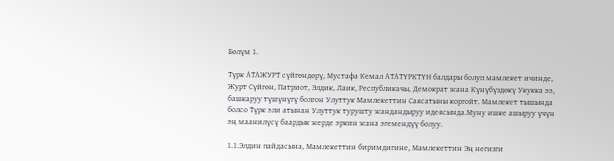Бөлүм 1.

Түрк АТАЖУРТ сүйгөндөрү, Мустафа Кемал АТАТҮРКТҮН балдары болуп мамлекет ичинде, Журт Сүйгөн, Патриот, Элдик, Лаик, Республикачы, Демократ жана Күнүбүздөкү Укукка ээ, башкаруу түшүнүгү болгон Улуттук Мамлекеттин Саясатыны коргойт. Мамлекет тышында болсо Түрк эли атынан Улуттук турушту жандандыруу идеясында.Муну ишке ашыруу үчүн эң маанилүсү баардык жерде эркин жана эгемендүү болуу.

1.1.Элдин пайдасына, Мамлекеттин биримдигине, Мамлекеттин Эң негизги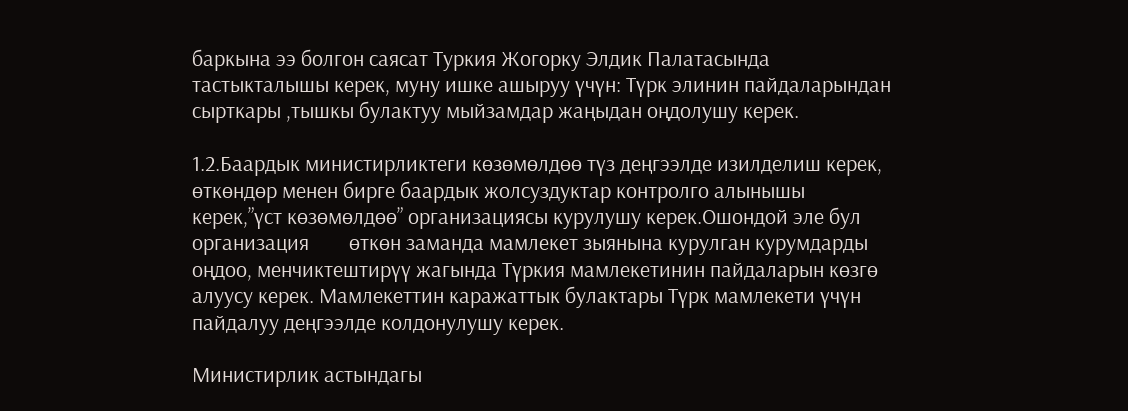баркына ээ болгон саясат Туркия Жогорку Элдик Палатасында тастыкталышы керек, муну ишке ашыруу үчүн: Түрк элинин пайдаларындан сырткары ,тышкы булактуу мыйзамдар жаңыдан оңдолушу керек.

1.2.Баардык министирликтеги көзөмөлдөө түз деңгээлде изилделиш керек,  өткөндөр менен бирге баардык жолсуздуктар контролго алынышы керек,”үст көзөмөлдөө” организациясы курулушу керек.Ошондой эле бул организация        өткөн заманда мамлекет зыянына курулган курумдарды оңдоо, менчиктештирүү жагында Түркия мамлекетинин пайдаларын көзгө алуусу керек. Мамлекеттин каражаттык булактары Түрк мамлекети үчүн пайдалуу деңгээлде колдонулушу керек.

Министирлик астындагы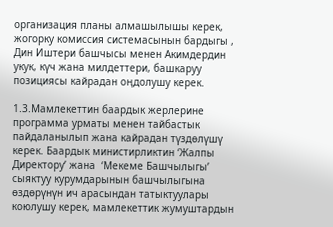организация планы алмашылышы керек, жогорку комиссия системасынын бардыгы , Дин Иштери башчысы менен Акимдердин укук, күч жана милдеттери, башкаруу позициясы кайрадан оңдолушу керек.

1.3.Мамлекеттин баардык жерлерине программа урматы менен тайбастык пайдаланылып жана кайрадан түздөлүшү керек. Баардык министирликтин ‘Жалпы Директору’ жана  ‘Мекеме Башчылыгы’ сыяктуу курумдарынын башчылыгына өздөрүнүн ич арасындан татыктуулары коюлушу керек, мамлекеттик жумуштардын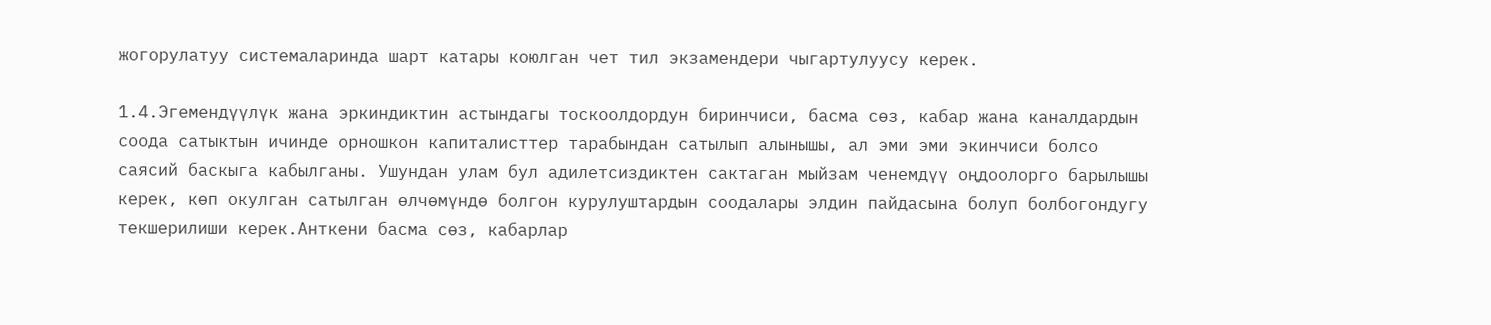жогорулатуу системаларинда шарт катары коюлган чет тил экзамендери чыгартулуусу керек.

1.4.Эгемендүүлүк жана эркиндиктин астындагы тоскоолдордун биринчиси, басма сөз, кабар жана каналдардын соода сатыктын ичинде орношкон капиталисттер тарабындан сатылып алынышы, ал эми эми экинчиси болсо саясий баскыга кабылганы. Ушундан улам бул адилетсиздиктен сактаган мыйзам ченемдүү оңдоолорго барылышы керек, көп окулган сатылган өлчөмүндө болгон курулуштардын соодалары элдин пайдасына болуп болбогондугу текшерилиши керек.Анткени басма сөз, кабарлар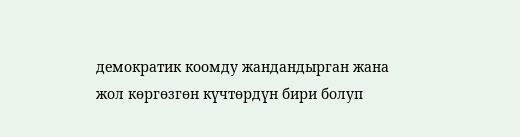демократик коомду жандандырган жана жол көргөзгөн күчтөрдүн бири болуп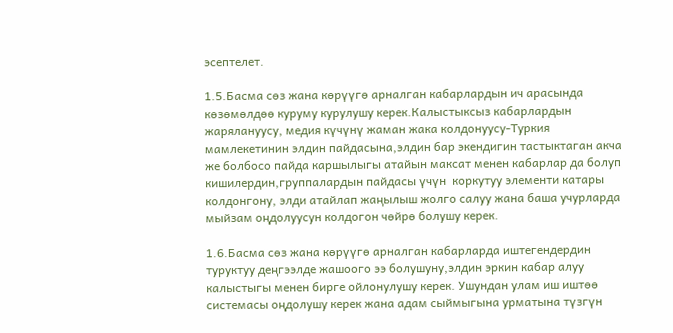эсептелет.

1.5.Басма сөз жана көрүүгө арналган кабарлардын ич арасында көзөмөлдөө куруму курулушу керек.Калыстыксыз кабарлардын жарялануусу, медия күчүнү жаман жака колдонуусу-Туркия мамлекетинин элдин пайдасына,элдин бар экендигин тастыктаган акча же болбосо пайда каршылыгы атайын максат менен кабарлар да болуп кишилердин,группалардын пайдасы үчүн  коркутуу элементи катары колдонгону, элди атайлап жаңылыш жолго салуу жана баша учурларда мыйзам оңдолуусун колдогон чөйрө болушу керек.

1.6.Басма сөз жана көрүүгө арналган кабарларда иштегендердин туруктуу деңгээлде жашоого ээ болушуну,элдин эркин кабар алуу калыстыгы менен бирге ойлонулушу керек. Ушундан улам иш иштөө системасы оңдолушу керек жана адам сыймыгына урматына түзгүн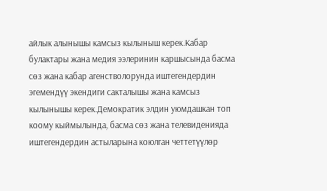айлык алынышы камсыз кылыныш керек.Кабар булактары жана медия ээлеринин каршысында басма сөз жана кабар агенстволорунда иштегендердин эгемендүү экендиги сакталышы жана камсыз кылынышы керек.Демократик элдин уюмдашкан топ коому кыймылында, басма сөз жана телевиденияда иштегендердин астыларына коюлган четтетүүлөр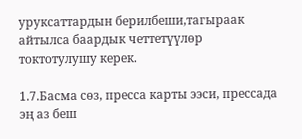уруксаттардын берилбеши,тагыраак айтылса баардык четтетүүлөр токтотулушу керек.

1.7.Басма сөз, пресса карты ээси, прессада эң аз беш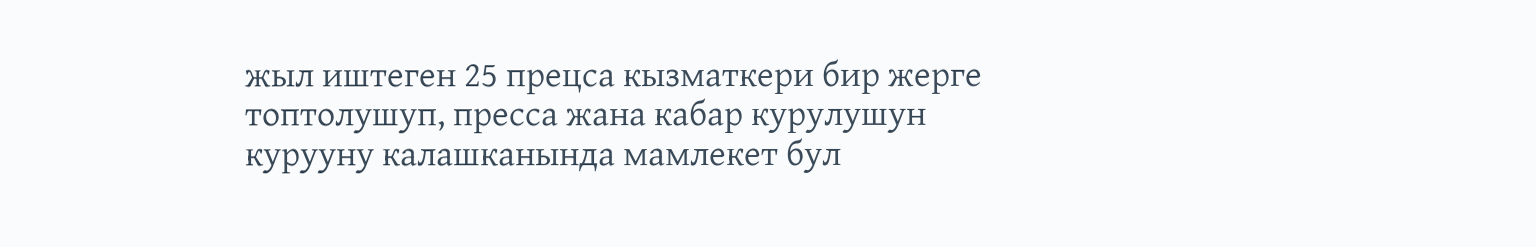жыл иштеген 25 прецса кызматкери бир жерге топтолушуп, пресса жана кабар курулушун курууну калашканында мамлекет бул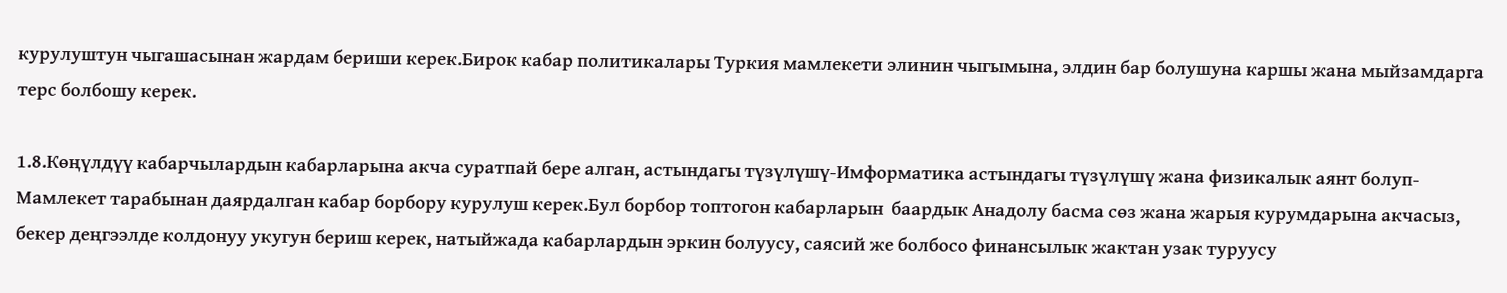курулуштун чыгашасынан жардам бериши керек.Бирок кабар политикалары Туркия мамлекети элинин чыгымына, элдин бар болушуна каршы жана мыйзамдарга терс болбошу керек.

1.8.Көңүлдүү кабарчылардын кабарларына акча суратпай бере алган, астындагы түзүлүшү-Имформатика астындагы түзүлүшү жана физикалык аянт болуп-Мамлекет тарабынан даярдалган кабар борбору курулуш керек.Бул борбор топтогон кабарларын  баардык Анадолу басма сөз жана жарыя курумдарына акчасыз, бекер деңгээлде колдонуу укугун бериш керек, натыйжада кабарлардын эркин болуусу, саясий же болбосо финансылык жактан узак туруусу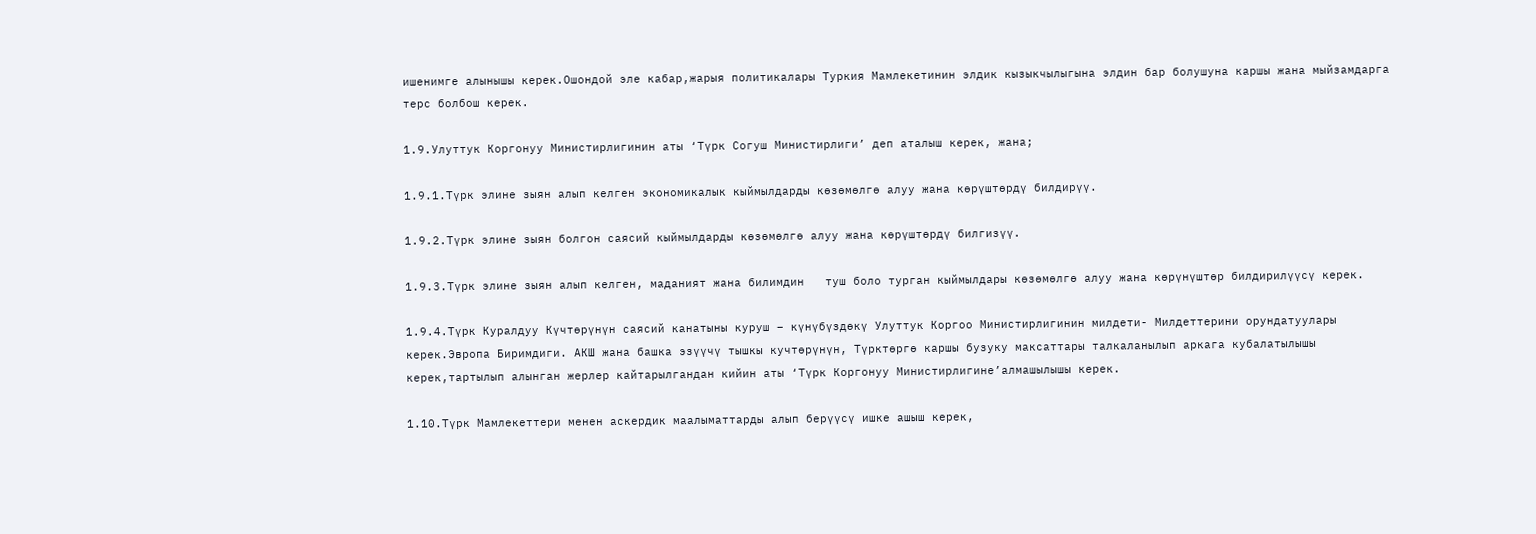ишенимге алынышы керек.Ошондой эле кабар,жарыя политикалары Туркия Мамлекетинин элдик кызыкчылыгына элдин бар болушуна каршы жана мыйзамдарга терс болбош керек.

1.9.Улуттук Коргонуу Министирлигинин аты ‘Түрк Согуш Министирлиги’ деп аталыш керек, жана;

1.9.1.Түрк элине зыян алып келген экономикалык кыймылдарды көзөмөлгө алуу жана көрүштөрдү билдирүү.

1.9.2.Түрк элине зыян болгон саясий кыймылдарды көзөмөлгө алуу жана көрүштөрдү билгизүү.

1.9.3.Түрк элине зыян алып келген, маданият жана билимдин   туш боло турган кыймылдары көзөмөлгө алуу жана көрүнүштөр билдирилүүсү керек.

1.9.4.Түрк Куралдуу Күчтөрүнүн саясий канатыны куруш – күнүбүздөкү Улуттук Коргоо Министирлигинин милдети- Милдеттерини орундатуулары керек.Эвропа Биримдиги. АКШ жана башка эзүүчү тышкы кучтөрүнүн, Түрктөргө каршы бузуку максаттары талкаланылып аркага кубалатылышы керек,тартылып алынган жерлер кайтарылгандан кийин аты ‘Түрк Коргонуу Министирлигине’алмашылышы керек.

1.10.Түрк Мамлекеттери менен аскердик маалыматтарды алып берүүсү ишке ашыш керек,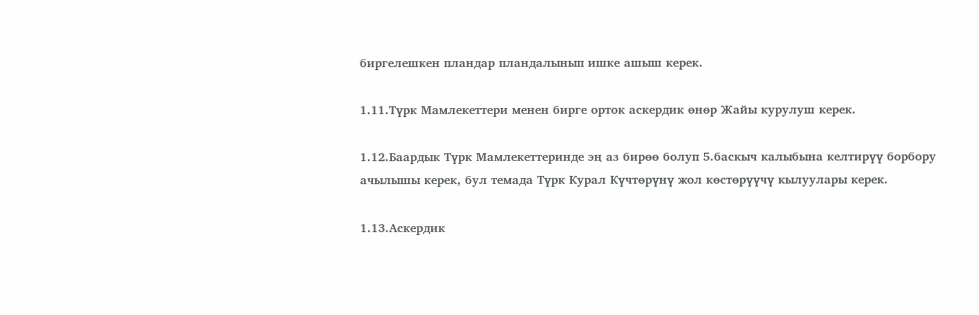биргелешкен пландар пландалынып ишке ашыш керек.

1.11.Түрк Мамлекеттери менен бирге орток аскердик өнөр Жайы курулуш керек.

1.12.Баардык Түрк Мамлекеттеринде эң аз бирөө болуп 5.баскыч калыбына келтирүү борбору ачылышы керек, бул темада Түрк Курал Күчтөрүнү жол көстөрүүчү кылуулары керек.

1.13.Аскердик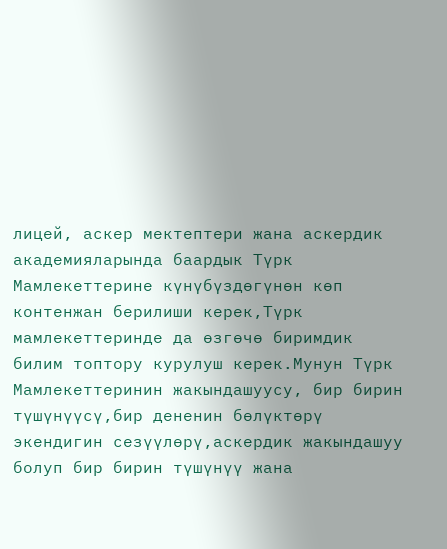лицей, аскер мектептери жана аскердик академияларында баардык Түрк Мамлекеттерине күнүбүздөгүнөн көп контенжан берилиши керек,Түрк мамлекеттеринде да өзгөчө биримдик билим топтору курулуш керек.Мунун Түрк Мамлекеттеринин жакындашуусу, бир бирин түшүнүүсү,бир дененин бөлүктөрү экендигин сезүүлөрү,аскердик жакындашуу болуп бир бирин түшүнүү жана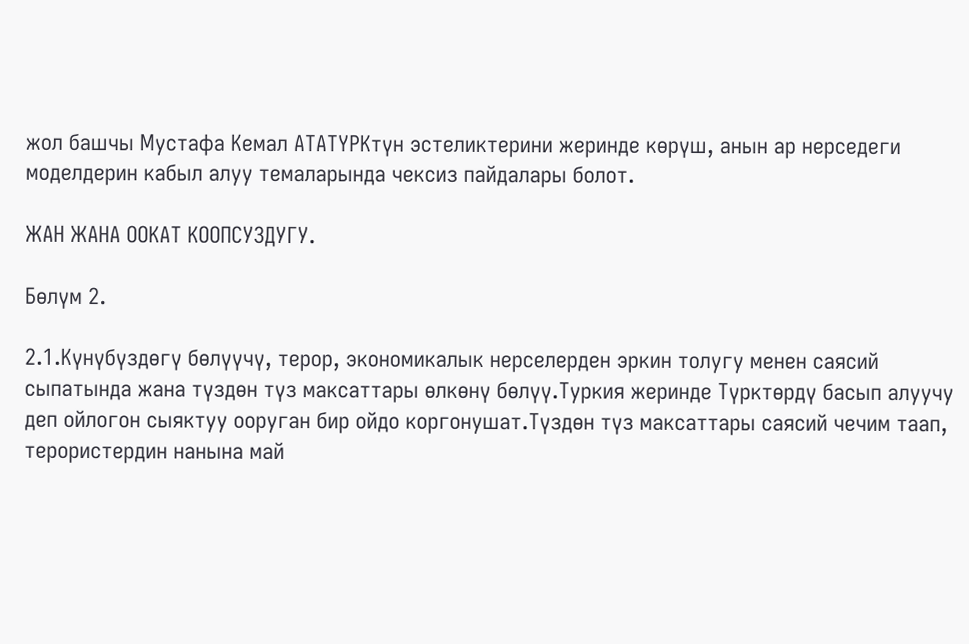жол башчы Мустафа Кемал АТАТҮРКтүн эстеликтерини жеринде көрүш, анын ар нерседеги моделдерин кабыл алуу темаларында чексиз пайдалары болот.

ЖАН ЖАНА ООКАТ КООПСУЗДУГУ.

Бөлүм 2.

2.1.Күнүбүздөгү бөлүүчү, терор, экономикалык нерселерден эркин толугу менен саясий сыпатында жана түздөн түз максаттары өлкөнү бөлүү.Туркия жеринде Түрктөрдү басып алуучу деп ойлогон сыяктуу ооруган бир ойдо коргонушат.Түздөн түз максаттары саясий чечим таап, терористердин нанына май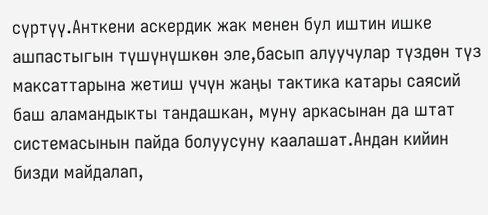сүртүү.Анткени аскердик жак менен бул иштин ишке ашпастыгын түшүнүшкөн эле,басып алуучулар түздөн түз максаттарына жетиш үчүн жаңы тактика катары саясий баш аламандыкты тандашкан, муну аркасынан да штат системасынын пайда болуусуну каалашат.Андан кийин бизди майдалап,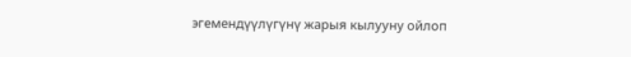эгемендүүлүгүнү жарыя кылууну ойлоп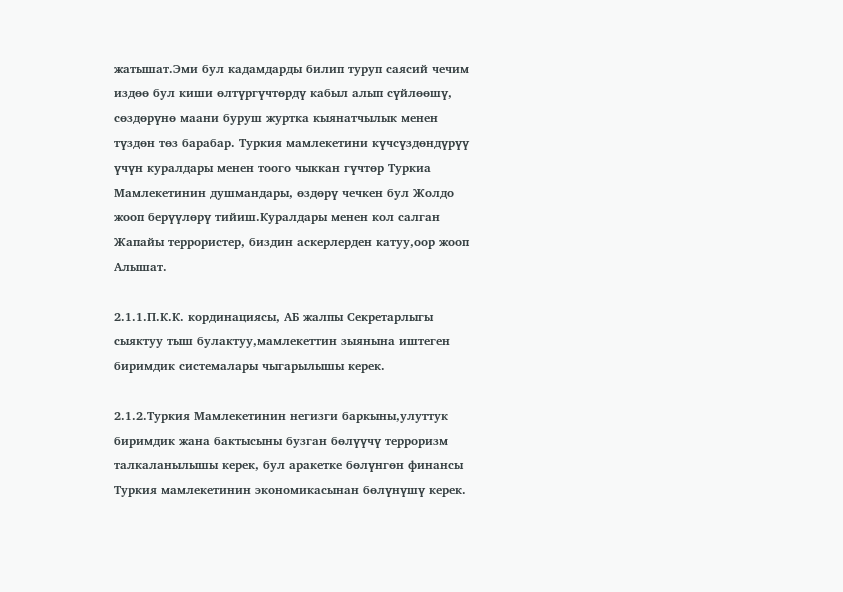жатышат.Эми бул кадамдарды билип туруп саясий чечим издөө бул киши өлтүргүчтөрдү кабыл алып сүйлөөшү, сөздөрүнө маани буруш журтка кыянатчылык менен түздөн төз барабар. Туркия мамлекетини күчсүздөндүрүү үчүн куралдары менен тоого чыккан гүчтөр Туркиа Мамлекетинин душмандары, өздөрү чечкен бул Жолдо жооп берүүлөрү тийиш.Куралдары менен кол салган Жапайы террористер, биздин аскерлерден катуу,оор жооп Алышат.

2.1.1.П.К.К. кординациясы, АБ жалпы Секретарлыгы сыяктуу тыш булактуу,мамлекеттин зыянына иштеген биримдик системалары чыгарылышы керек.

2.1.2.Туркия Мамлекетинин негизги баркыны,улуттук биримдик жана бактысыны бузган бөлүүчү терроризм талкаланылышы керек, бул аракетке бөлүнгөн финансы Туркия мамлекетинин экономикасынан бөлүнүшү керек.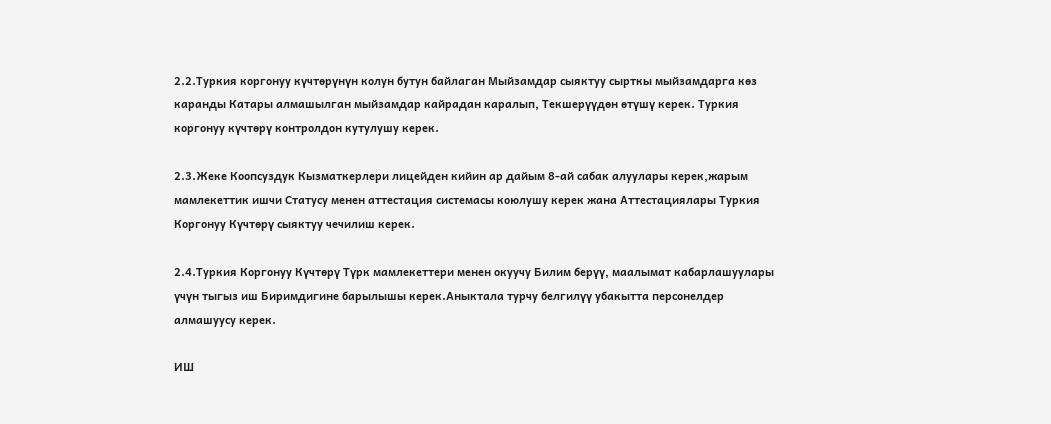2.2.Туркия коргонуу күчтөрүнүн колун бутун байлаган Мыйзамдар сыяктуу сырткы мыйзамдарга көз каранды Катары алмашылган мыйзамдар кайрадан каралып, Текшерүүдөн өтүшү керек. Туркия коргонуу күчтөрү контролдон кутулушу керек.

2.3.Жеке Коопсуздук Кызматкерлери лицейден кийин ар дайым 8-ай сабак алуулары керек,жарым мамлекеттик ишчи Статусу менен аттестация системасы коюлушу керек жана Аттестациялары Туркия Коргонуу Күчтөрү сыяктуу чечилиш керек.

2.4.Туркия Коргонуу Күчтөрү Түрк мамлекеттери менен окуучу Билим берүү, маалымат кабарлашуулары үчүн тыгыз иш Биримдигине барылышы керек.Аныктала турчу белгилүү убакытта персонелдер алмашуусу керек.

ИШ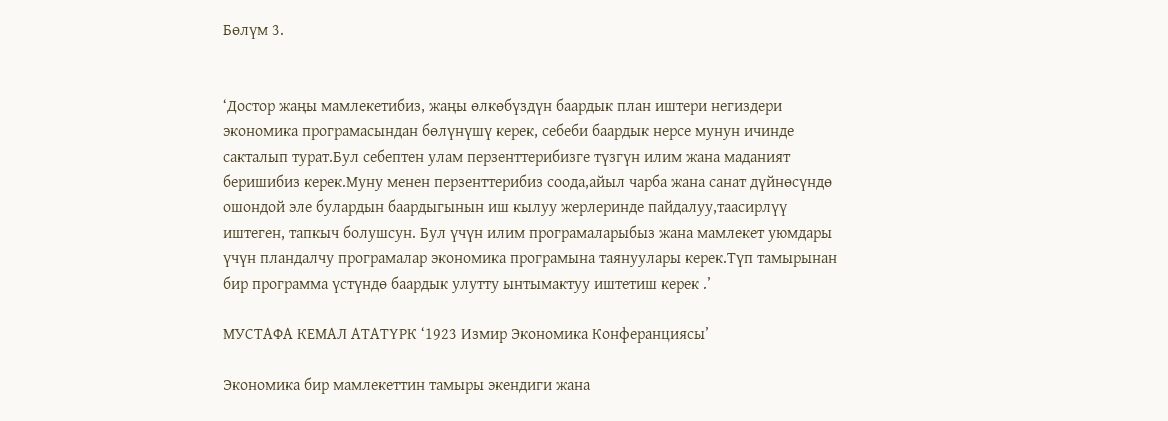Бөлүм 3.


‘Достор жаңы мамлекетибиз, жаңы өлкөбүздүн баардык план иштери негиздери экономика програмасындан бөлүнүшү керек, себеби баардык нерсе мунун ичинде сакталып турат.Бул себептен улам перзенттерибизге түзгүн илим жана маданият беришибиз керек.Муну менен перзенттерибиз соода,айыл чарба жана санат дүйнөсүндө ошондой эле булардын баардыгынын иш кылуу жерлеринде пайдалуу,таасирлүү иштеген, тапкыч болушсун. Бул үчүн илим програмаларыбыз жана мамлекет уюмдары үчүн пландалчу програмалар экономика програмына таянуулары керек.Түп тамырынан бир программа үстүндө баардык улутту ынтымактуу иштетиш керек .’

МУСТАФА КЕМАЛ АТАТҮРК ‘1923 Измир Экономика Конферанциясы’

Экономика бир мамлекеттин тамыры экендиги жана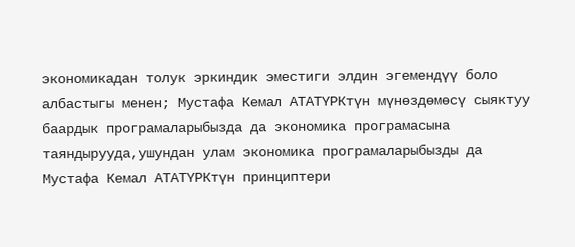экономикадан толук эркиндик эместиги элдин эгемендүү боло албастыгы менен; Мустафа Кемал АТАТҮРКтүн мүнөздөмөсү сыяктуу баардык програмаларыбызда да экономика програмасына таяндырууда,ушундан улам экономика програмаларыбызды да Мустафа Кемал АТАТҮРКтүн принциптери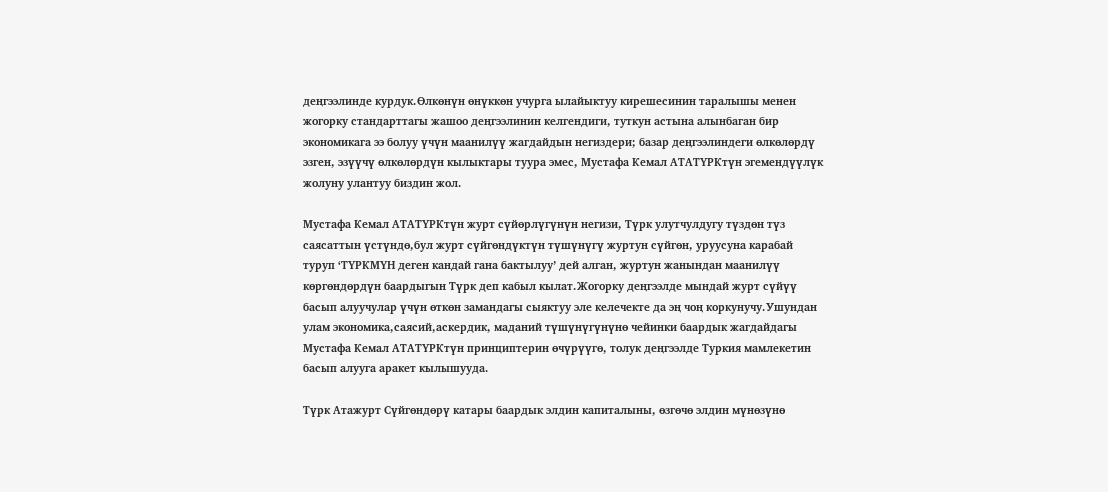деңгээлинде курдук.Өлкөнүн өнүккөн учурга ылайыктуу кирешесинин таралышы менен жогорку стандарттагы жашоо деңгээлинин келгендиги, туткун астына алынбаган бир экономикага ээ болуу үчүн маанилүү жагдайдын негиздери; базар деңгээлиндеги өлкөлөрдү эзген, эзүүчү өлкөлөрдүн кылыктары туура эмес, Мустафа Кемал АТАТҮРКтүн эгемендүүлүк жолуну улантуу биздин жол.

Мустафа Кемал АТАТҮРКтүн журт сүйөрлүгүнүн негизи, Түрк улутчулдугу түздөн түз саясаттын үстүндө,бул журт сүйгөндүктүн түшүнүгү журтун сүйгөн, уруусуна карабай туруп ‘ТҮРКМҮН деген кандай гана бактылуу’ дей алган, журтун жанындан маанилүү көргөндөрдүн баардыгын Түрк деп кабыл кылат.Жогорку деңгээлде мындай журт сүйүү басып алуучулар үчүн өткөн замандагы сыяктуу эле келечекте да эң чоң коркунучу.Ушундан улам экономика,саясий,аскердик, маданий түшүнүгүнүнө чейинки баардык жагдайдагы Мустафа Кемал АТАТҮРКтүн принциптерин өчүрүүгө, толук деңгээлде Туркия мамлекетин басып алууга аракет кылышууда.

Түрк Атажурт Сүйгөндөрү катары баардык элдин капиталыны, өзгөчө элдин мүнөзүнө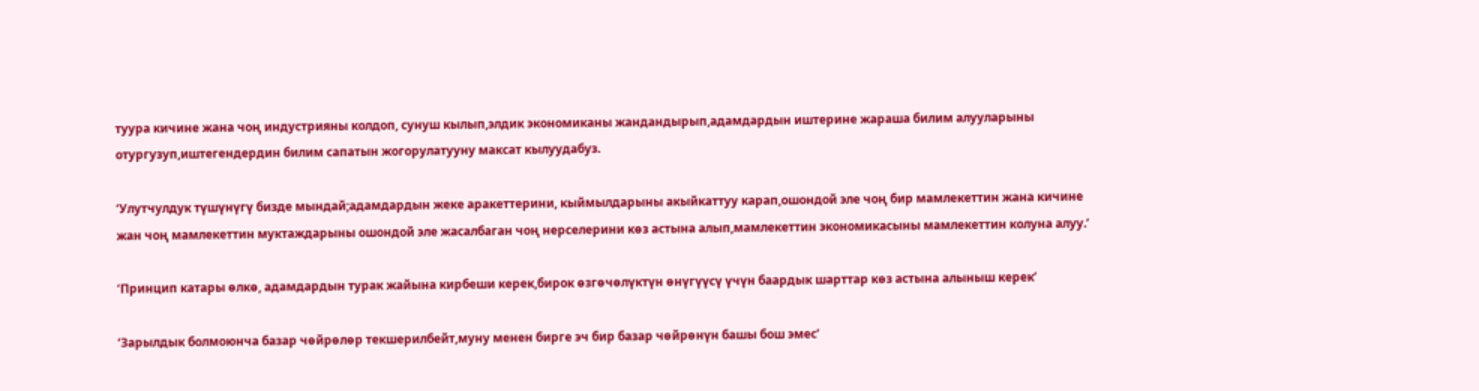туура кичине жана чоң индустрияны колдоп, сунуш кылып,элдик экономиканы жандандырып,адамдардын иштерине жараша билим алууларыны отургузуп,иштегендердин билим сапатын жогорулатууну максат кылуудабуз.

‘Улутчулдук түшүнүгү бизде мындай;адамдардын жеке аракеттерини, кыймылдарыны акыйкаттуу карап,ошондой эле чоң бир мамлекеттин жана кичине жан чоң мамлекеттин муктаждарыны ошондой эле жасалбаган чоң нерселерини көз астына алып,мамлекеттин экономикасыны мамлекеттин колуна алуу.’

‘Принцип катары өлкө, адамдардын турак жайына кирбеши керек,бирок өзгөчөлүктүн өнүгүүсү үчүн баардык шарттар көз астына алыныш керек’

‘Зарылдык болмоюнча базар чөйрөлөр текшерилбейт,муну менен бирге эч бир базар чөйрөнүн башы бош эмес’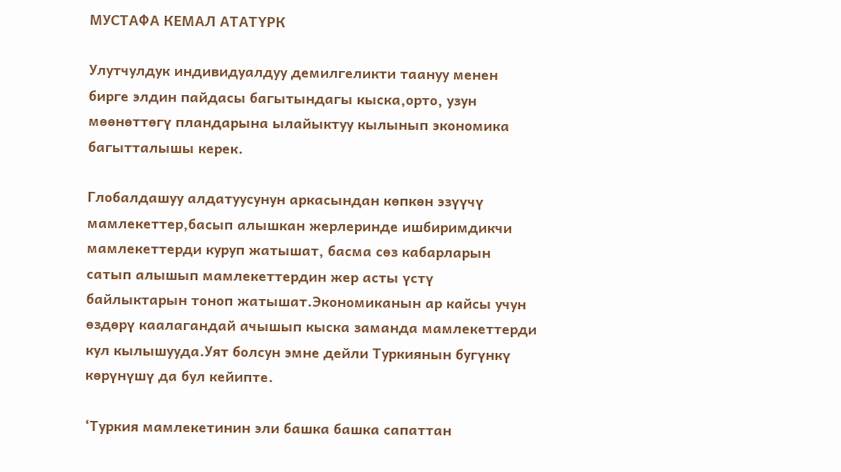МУСТАФА КЕМАЛ АТАТҮРК

Улутчулдук индивидуалдуу демилгеликти таануу менен бирге элдин пайдасы багытындагы кыска,орто, узун мөөнөттөгү пландарына ылайыктуу кылынып экономика багытталышы керек.

Глобалдашуу алдатуусунун аркасындан көпкөн эзүүчү мамлекеттер,басып алышкан жерлеринде ишбиримдикчи мамлекеттерди куруп жатышат, басма сөз кабарларын сатып алышып мамлекеттердин жер асты үстү байлыктарын тоноп жатышат.Экономиканын ар кайсы учун өздөрү каалагандай ачышып кыска заманда мамлекеттерди кул кылышууда.Уят болсун эмне дейли Туркиянын бугүнкү көрүнүшү да бул кейипте.

‘Туркия мамлекетинин эли башка башка сапаттан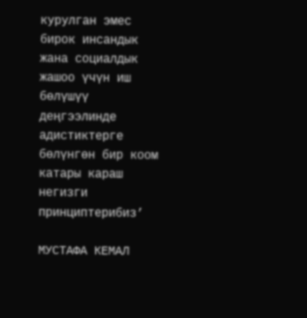курулган эмес бирок инсандык жана социалдык жашоо үчүн иш бөлүшүү деңгээлинде адистиктерге бөлүнгөн бир коом катары караш негизги принциптерибиз’

МУСТАФА КЕМАЛ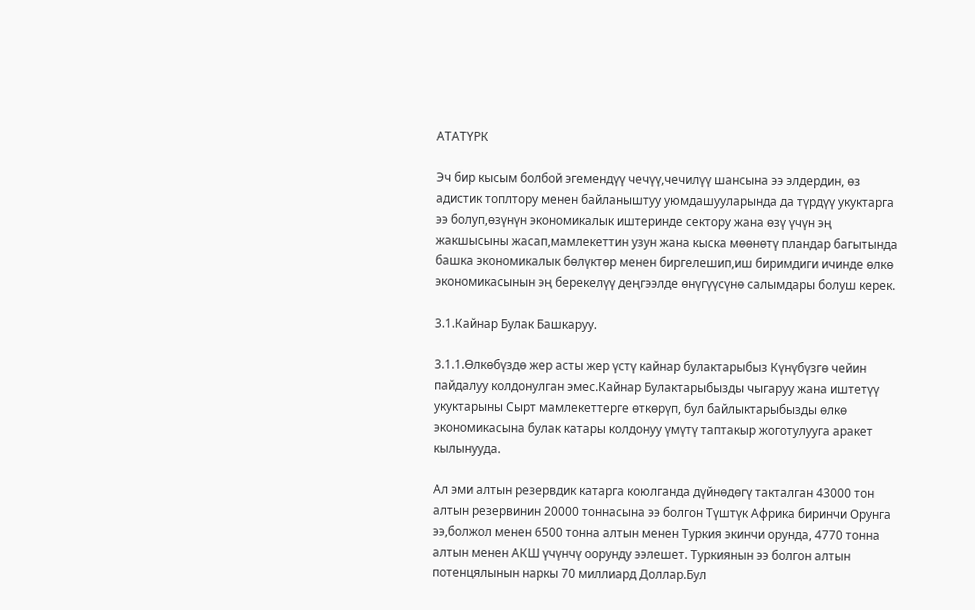АТАТҮРК

Эч бир кысым болбой эгемендүү чечүү,чечилүү шансына ээ элдердин, өз адистик топлтору менен байланыштуу уюмдашууларында да түрдүү укуктарга ээ болуп,өзүнүн экономикалык иштеринде сектору жана өзү үчүн эң жакшысыны жасап,мамлекеттин узун жана кыска мөөнөтү пландар багытында башка экономикалык бөлүктөр менен биргелешип,иш биримдиги ичинде өлкө экономикасынын эң берекелүү деңгээлде өнүгүүсүнө салымдары болуш керек.

3.1.Кайнар Булак Башкаруу.

3.1.1.Өлкөбүздө жер асты жер үстү кайнар булактарыбыз Күнүбүзгө чейин пайдалуу колдонулган эмес.Кайнар Булактарыбызды чыгаруу жана иштетүү укуктарыны Сырт мамлекеттерге өткөрүп, бул байлыктарыбызды өлкө экономикасына булак катары колдонуу үмүтү таптакыр жоготулууга аракет кылынууда.

Ал эми алтын резервдик катарга коюлганда дүйнөдөгү такталган 43000 тон алтын резервинин 20000 тоннасына ээ болгон Түштүк Африка биринчи Орунга ээ,болжол менен 6500 тонна алтын менен Туркия экинчи орунда, 4770 тонна алтын менен АКШ үчүнчү оорунду ээлешет. Туркиянын ээ болгон алтын потенцялынын наркы 70 миллиард Доллар.Бул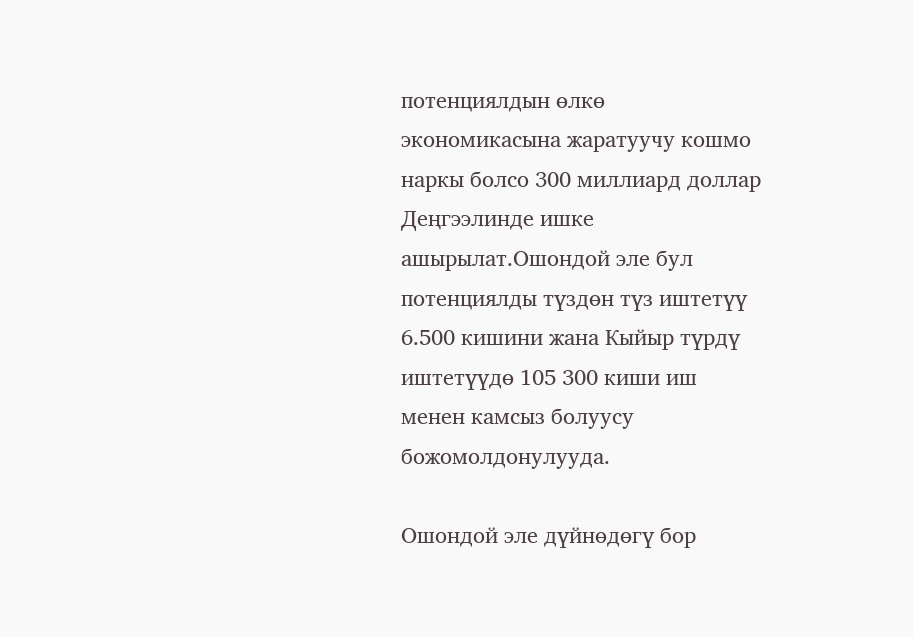потенциялдын өлкө экономикасына жаратуучу кошмо наркы болсо 300 миллиард доллар Деңгээлинде ишке ашырылат.Ошондой эле бул потенциялды түздөн түз иштетүү 6.500 кишини жана Кыйыр түрдү иштетүүдө 105 300 киши иш менен камсыз болуусу божомолдонулууда.

Ошондой эле дүйнөдөгү бор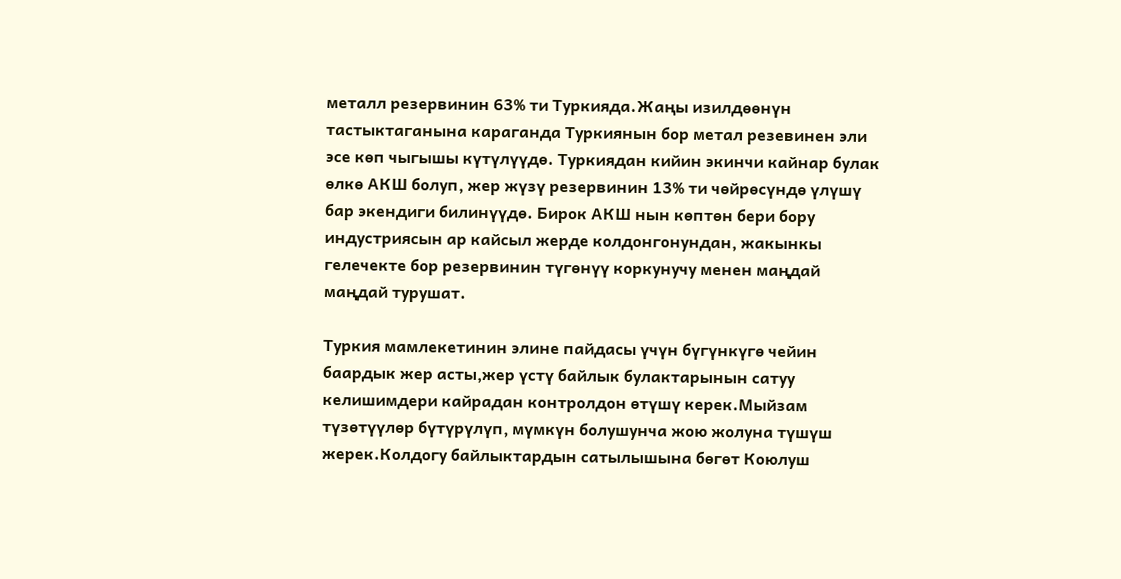металл резервинин 63% ти Туркияда.Жаңы изилдөөнүн тастыктаганына караганда Туркиянын бор метал резевинен эли эсе көп чыгышы күтүлүүдө. Туркиядан кийин экинчи кайнар булак өлкө АКШ болуп, жер жүзү резервинин 13% ти чөйрөсүндө үлүшү бар экендиги билинүүдө. Бирок АКШ нын көптөн бери бору индустриясын ар кайсыл жерде колдонгонундан, жакынкы гелечекте бор резервинин түгөнүү коркунучу менен маңдай маңдай турушат.

Туркия мамлекетинин элине пайдасы үчүн бүгүнкүгө чейин баардык жер асты,жер үстү байлык булактарынын сатуу келишимдери кайрадан контролдон өтүшү керек.Мыйзам түзөтүүлөр бүтүрүлүп, мүмкүн болушунча жою жолуна түшүш жерек.Колдогу байлыктардын сатылышына бөгөт Коюлуш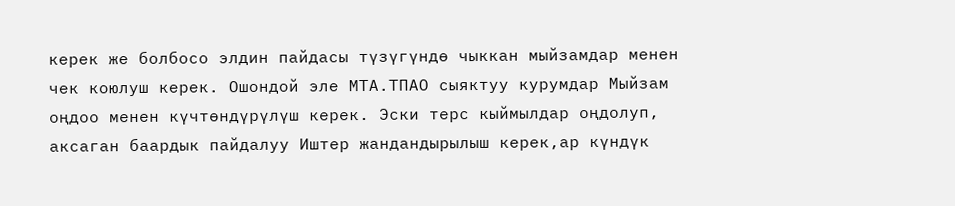керек же болбосо элдин пайдасы түзүгүндө чыккан мыйзамдар менен чек коюлуш керек. Ошондой эле МТА.ТПАО сыяктуу курумдар Мыйзам оңдоо менен күчтөндүрүлүш керек. Эски терс кыймылдар оңдолуп, аксаган баардык пайдалуу Иштер жандандырылыш керек,ар күндүк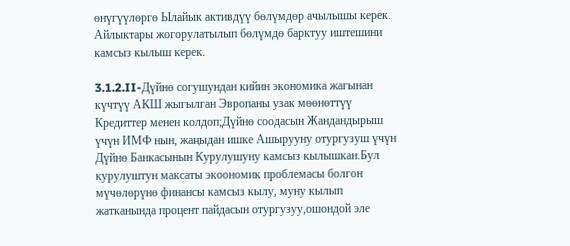өнүгүүлөргө Ылайык активдүү бөлүмдөр ачылышы керек. Айлыктары жогорулатылып бөлүмдө барктуу иштешини камсыз кылыш керек.

3.1.2.II-Дүйнө согушундан кийин экономика жагынан күчтүү АКШ жыгылган Эвропаны узак мөөнөттүү Кредиттер менен колдоп;Дүйнө соодасын Жандандырыш үчүн ИМФ нын, жаңыдан ишке Ашырууну отургузуш үчүн Дүйнө Банкасынын Курулушуну камсыз кылышкан.Бул курулуштун максаты экоономик проблемасы болгон мүчөлөрүнө финансы камсыз кылу, муну кылып жатканында процент пайдасын отургузуу,ошондой эле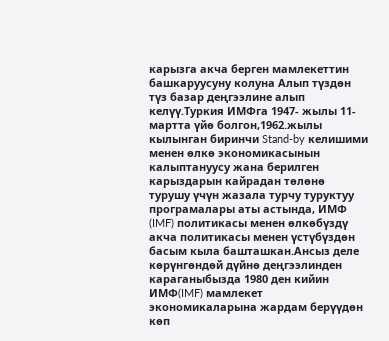карызга акча берген мамлекеттин башкаруусуну колуна Алып түздөн түз базар деңгээлине алып келүү.Туркия ИМФга 1947- жылы 11-мартта үйө болгон,1962.жылы кылынган биринчи Stand-by келишими менен өлкө экономикасынын калыптануусу жана берилген карыздарын кайрадан төлөнө турушу үчүн жазала турчу туруктуу програмалары аты астында, ИМФ (IMF) политикасы менен өлкөбүздү акча политикасы менен үстүбүздөн басым кыла башташкан.Ансыз деле көрүнгөндөй дүйнө деңгээлинден караганыбызда 1980 ден кийин ИМФ(IMF) мамлекет экономикаларына жардам берүүдөн көп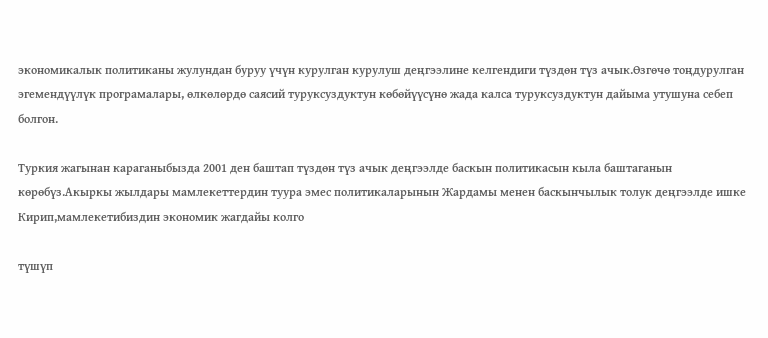экономикалык политиканы жулундан буруу үчүн курулган курулуш деңгээлине келгендиги түздөн түз ачык.Өзгөчө тоңдурулган эгемендүүлүк програмалары, өлкөлөрдө саясий туруксуздуктун көбөйүүсүнө жада калса туруксуздуктун дайыма утушуна себеп болгон.

Туркия жагынан караганыбызда 2001 ден баштап түздөн түз ачык деңгээлде баскын политикасын кыла баштаганын көрөбүз.Акыркы жылдары мамлекеттердин туура эмес политикаларынын Жардамы менен баскынчылык толук деңгээлде ишке Кирип,мамлекетибиздин экономик жагдайы колго

түшүп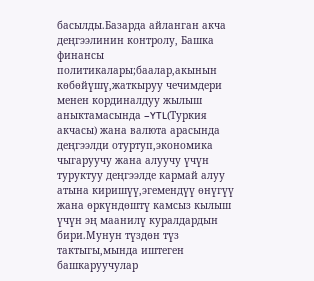басылды.Базарда айланган акча деңгээлинин контролу, Башка финансы политикалары;баалар,акынын көбөйүшү,жаткыруу чечимдери менен кординалдуу жылыш аныктамасында –YTL(Туркия акчасы) жана валюта арасында деңгээлди отуртуп,экономика чыгаруучу жана алуучу үчүн туруктуу деңгээлде кармай алуу атына киришүү,эгемендүү өнүгүү жана өркүндөштү камсыз кылыш үчүн эң маанилү куралдардын бири.Мунун түздөн түз тактыгы,мында иштеген башкаруучулар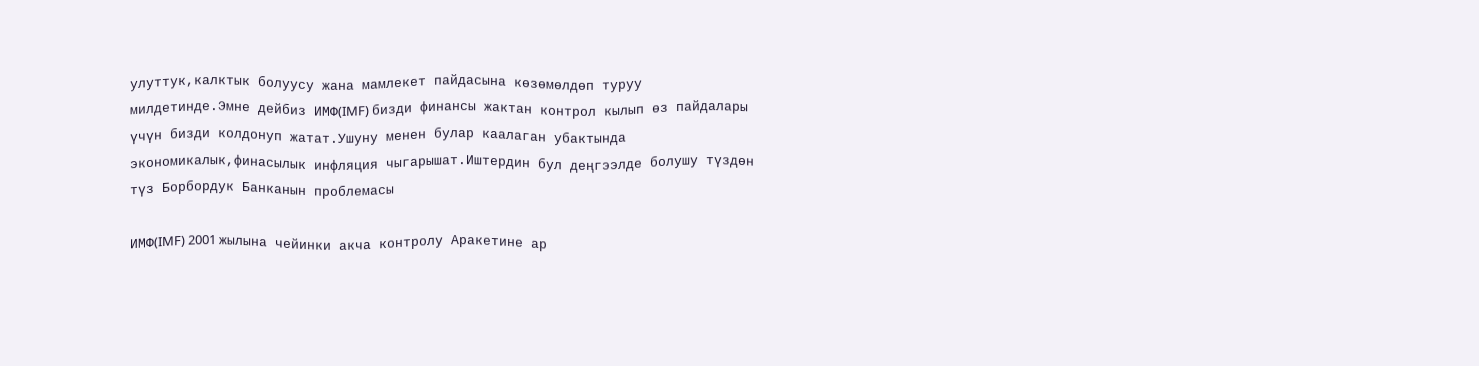улуттук,калктык болуусу жана мамлекет пайдасына көзөмөлдөп туруу милдетинде.Эмне дейбиз ИМФ(IMF) бизди финансы жактан контрол кылып өз пайдалары үчүн бизди колдонуп жатат.Ушуну менен булар каалаган убактында экономикалык,финасылык инфляция чыгарышат.Иштердин бул деңгээлде болушу түздөн түз Борбордук Банканын проблемасы

ИМФ(IMF) 2001 жылына чейинки акча контролу Аракетине ар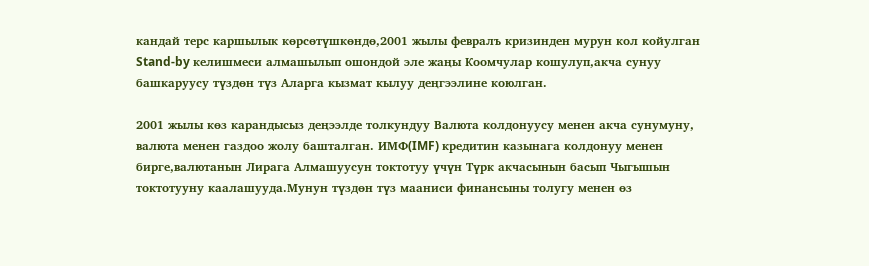кандай терс каршылык көрсөтүшкөндө,2001 жылы февралъ кризинден мурун кол койулган Stand-by келишмеси алмашылып ошондой эле жаңы Коомчулар кошулуп,акча сунуу башкаруусу түздөн түз Аларга кызмат кылуу деңгээлине коюлган.

2001 жылы көз карандысыз деңээлде толкундуу Валюта колдонуусу менен акча сунумуну, валюта менен газдоо жолу башталган. ИМФ(IMF) кредитин казынага колдонуу менен бирге,валютанын Лирага Алмашуусун токтотуу үчүн Түрк акчасынын басып Чыгышын токтотууну каалашууда.Мунун түздөн түз мааниси финансыны толугу менен өз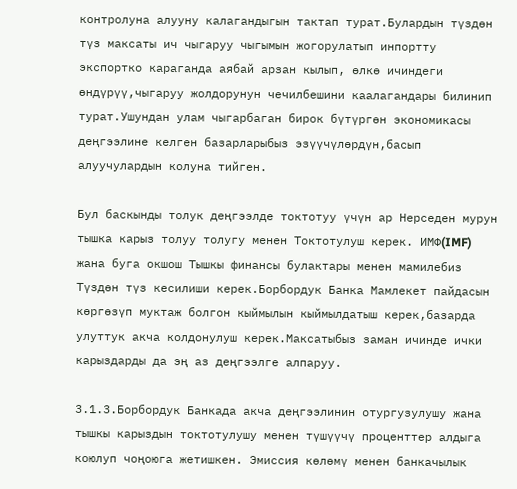контролуна алууну калагандыгын тактап турат.Булардын түздөн түз максаты ич чыгаруу чыгымын жогорулатып инпортту экспортко караганда аябай арзан кылып, өлкө ичиндеги өндүрүү,чыгаруу жолдорунун чечилбешини каалагандары билинип турат.Ушундан улам чыгарбаган бирок бүтүргөн экономикасы деңгээлине келген базарларыбыз эзүүчүлөрдүн,басып алуучулардын колуна тийген.

Бул баскынды толук деңгээлде токтотуу үчүн ар Нерседен мурун тышка карыз толуу толугу менен Токтотулуш керек. ИМФ(IMF) жана буга окшош Тышкы финансы булактары менен мамилебиз Түздөн түз кесилиши керек.Борбордук Банка Мамлекет пайдасын көргөзүп муктаж болгон кыймылын кыймылдатыш керек,базарда улуттук акча колдонулуш керек.Максатыбыз заман ичинде ички карыздарды да эң аз деңгээлге алпаруу.

3.1.3.Борбордук Банкада акча деңгээлинин отургузулушу жана тышкы карыздын токтотулушу менен түшүүчү проценттер алдыга коюлуп чоңоюга жетишкен. Эмиссия көлөмү менен банкачылык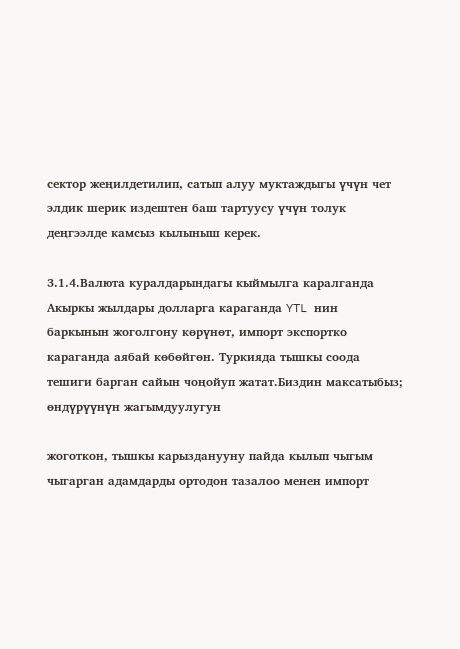сектор жеңилдетилип, сатып алуу муктаждыгы үчүн чет элдик шерик издештен баш тартуусу үчүн толук деңгээлде камсыз кылыныш керек.

3.1.4.Валюта куралдарындагы кыймылга каралганда Акыркы жылдары долларга караганда YTL нин баркынын жоголгону көрүнөт, импорт экспортко караганда аябай көбөйгөн. Туркияда тышкы соода тешиги барган сайын чоңойуп жатат.Биздин максатыбыз; өндүрүүнүн жагымдуулугун

жоготкон, тышкы карызданууну пайда кылып чыгым чыгарган адамдарды ортодон тазалоо менен импорт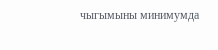чыгымыны минимумда